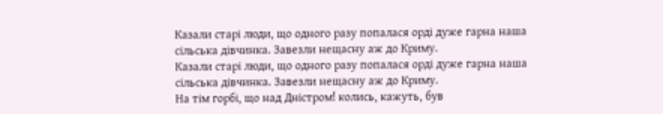Казали старі люди, що одного разу попалася орді дуже гарна наша сільська дівчинка. Завезли нещасну аж до Криму.
Казали старі люди, що одного разу попалася орді дуже гарна наша сільська дівчинка. Завезли нещасну аж до Криму.
На тім горбі, що над Дністром! колись, кажуть, був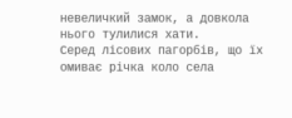невеличкий замок, а довкола нього тулилися хати.
Серед лісових пагорбів, що їх омиває річка коло села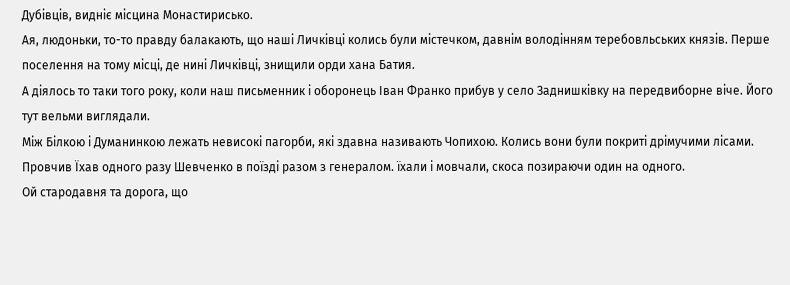Дубівців, видніє місцина Монастирисько.
Ая, людоньки, то-то правду балакають, що наші Личківці колись були містечком, давнім володінням теребовльських князів. Перше поселення на тому місці, де нині Личківці, знищили орди хана Батия.
А діялось то таки того року, коли наш письменник і оборонець Іван Франко прибув у село Заднишківку на передвиборне віче. Його тут вельми виглядали.
Між Білкою і Думанинкою лежать невисокі пагорби, які здавна називають Чопихою. Колись вони були покриті дрімучими лісами.
Провчив Їхав одного разу Шевченко в поїзді разом з генералом. їхали і мовчали, скоса позираючи один на одного.
Ой стародавня та дорога, що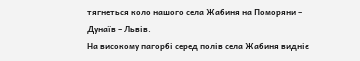тягнеться коло нашого села Жабиня на Поморяни – Дунаїв – Львів.
На високому пагорбі серед полів села Жабиня видніє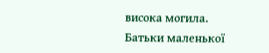висока могила.
Батьки маленької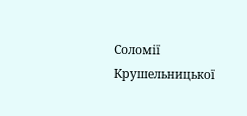Соломії Крушельницької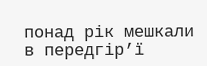понад рік мешкали в передгір’ї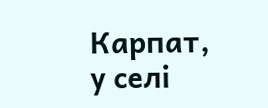Карпат, у селі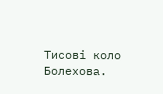Тисові коло Болехова.